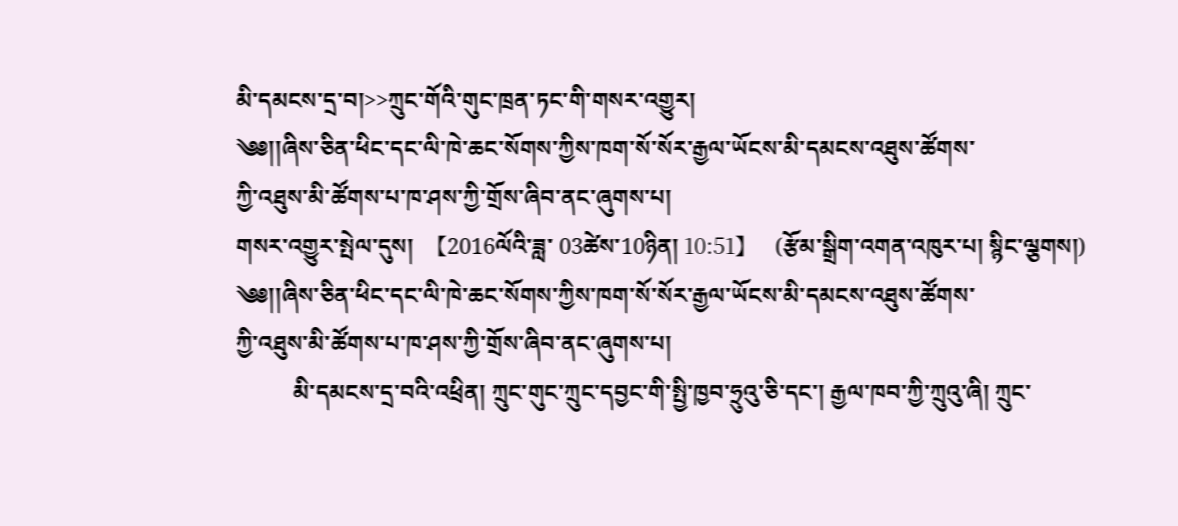མི་དམངས་དྲ་བ།>>ཀྲུང་གོའི་གུང་ཁྲན་ཏང་གི་གསར་འགྱུར།
༄༅།།ཞིས་ཅིན་ཕིང་དང་ལི་ཁེ་ཆང་སོགས་ཀྱིས་ཁག་སོ་སོར་རྒྱལ་ཡོངས་མི་དམངས་འཐུས་ཚོགས་
ཀྱི་འཐུས་མི་ཚོགས་པ་ཁ་ཤས་ཀྱི་གྲོས་ཞིབ་ནང་ཞུགས་པ།
གསར་འགྱུར་སྤེལ་དུས།  【2016ལོའི་ཟླ་ 03ཚེས་10ཉིན། 10:51】   (རྩོམ་སྒྲིག་འགན་འཁུར་པ། སྙིང་ལྕགས།)
༄༅།།ཞིས་ཅིན་ཕིང་དང་ལི་ཁེ་ཆང་སོགས་ཀྱིས་ཁག་སོ་སོར་རྒྱལ་ཡོངས་མི་དམངས་འཐུས་ཚོགས་
ཀྱི་འཐུས་མི་ཚོགས་པ་ཁ་ཤས་ཀྱི་གྲོས་ཞིབ་ནང་ཞུགས་པ།
          མི་དམངས་དྲ་བའི་འཕྲིན། ཀྲུང་གུང་ཀྲུང་དབྱང་གི་སྤྱི་ཁྱབ་ཧྲུའུ་ཅི་དང་། རྒྱལ་ཁབ་ཀྱི་ཀྲུའུ་ཞི། ཀྲུང་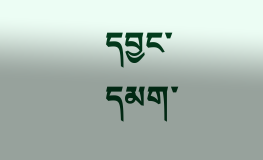དབྱང་དམག་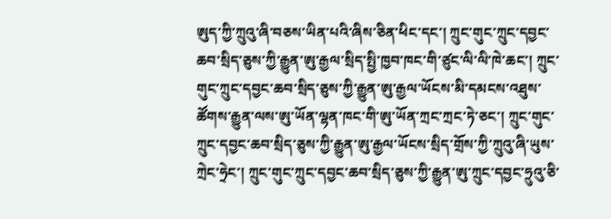ཨུད་ཀྱི་ཀྲུའུ་ཞི་བཅས་ཡིན་པའི་ཞིས་ཅིན་ཕིང་དང་། ཀྲུང་གུང་ཀྲུང་དབྱང་ཆབ་སྲིད་ཅུས་ཀྱི་རྒྱུན་ཨུ་རྒྱལ་སྲིད་སྤྱི་ཁྱབ་ཁང་གི་ཙུང་ལི་ལི་ཁེ་ཆང་། ཀྲུང་གུང་ཀྲུང་དབྱང་ཆབ་སྲིད་ཅུས་ཀྱི་རྒྱུན་ཨུ་རྒྱལ་ཡོངས་མི་དམངས་འཐུས་ཚོགས་རྒྱུན་ལས་ཨུ་ཡོན་ལྷན་ཁང་གི་ཨུ་ཡོན་ཀྲང་ཀྲང་ཏེ་ཅང་། ཀྲུང་གུང་ཀྲུང་དབྱང་ཆབ་སྲིད་ཅུས་ཀྱི་རྒྱུན་ཨུ་རྒྱལ་ཡོངས་སྲིད་གྲོས་ཀྱི་ཀྲུའུ་ཞི་ཡུས་ཀྲེང་ཧྲེང་། ཀྲུང་གུང་ཀྲུང་དབྱང་ཆབ་སྲིད་ཅུས་ཀྱི་རྒྱུན་ཨུ་ཀྲུང་དབྱང་ཧྲུའུ་ཅི་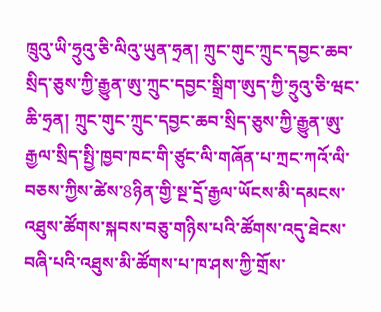ཁྲུའུ་ཡི་ཧྲུའུ་ཅི་ལིའུ་ཡུན་ཧྲན། ཀྲུང་གུང་ཀྲུང་དབྱང་ཆབ་སྲིད་ཅུས་ཀྱི་རྒྱུན་ཨུ་ཀྲུང་དབྱང་སྒྲིག་ཨུད་ཀྱི་ཧྲུའུ་ཅི་ཝང་ཆི་ཧྲན། ཀྲུང་གུང་ཀྲུང་དབྱང་ཆབ་སྲིད་ཅུས་ཀྱི་རྒྱུན་ཨུ་རྒྱལ་སྲིད་སྤྱི་ཁྱབ་ཁང་གི་ཙུང་ལི་གཞོན་པ་ཀྲང་ཀའོ་ལི་བཅས་ཀྱིས་ཚེས་8ཉིན་གྱི་སྔ་དྲོ་རྒྱལ་ཡོངས་མི་དམངས་འཐུས་ཚོགས་སྐབས་བཅུ་གཉིས་པའི་ཚོགས་འདུ་ཐེངས་བཞི་པའི་འཐུས་མི་ཚོགས་པ་ཁ་ཤས་ཀྱི་གྲོས་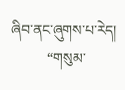ཞིབ་ནང་ཞུགས་པ་རེད།
          “གསུམ་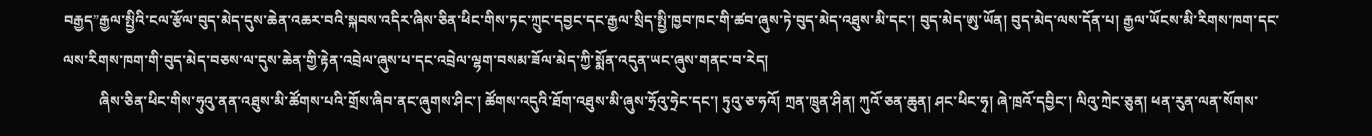བརྒྱད”རྒྱལ་སྤྱིའི་ངལ་རྩོལ་བུད་མེད་དུས་ཆེན་འཆར་བའི་སྐབས་འདིར་ཞིས་ཅིན་ཕིང་གིས་ཏང་ཀྲུང་དབྱང་དང་རྒྱལ་སྲིད་སྤྱི་ཁྱབ་ཁང་གི་ཚབ་ཞུས་ཏེ་བུད་མེད་འཐུས་མི་དང་། བུད་མེད་ཨུ་ཡོན། བུད་མེད་ལས་དོན་པ། རྒྱལ་ཡོངས་མི་རིགས་ཁག་དང་ལས་རིགས་ཁག་གི་བུད་མེད་བཅས་ལ་དུས་ཆེན་གྱི་རྟེན་འབྲེལ་ཞུས་པ་དང་འབྲེལ་ལྷག་བསམ་ཟོལ་མེད་ཀྱི་སྨོན་འདུན་ཡང་ཞུས་གནང་བ་རེད།
          ཞིས་ཅིན་ཕིང་གིས་ཧུའུ་ནན་འཐུས་མི་ཚོགས་པའི་གྲོས་ཞིབ་ནང་ཞུགས་ཤིང་། ཚོགས་འདུའི་ཐོག་འཐུས་མི་ཞུས་ཧྲོའུ་ཧྲེང་དང་། ཏུའུ་ཅ་ཧའོ། ཀྲན་ཁྲུན་ཤིན། ཀུའོ་ཅན་ཆུན། ཤང་ཕིང་ཧྭ། ཞེ་ཁྲའོ་དབྱིང་། ལིའུ་ཀྲེང་ཅུན། ཕན་རུན་ལན་སོགས་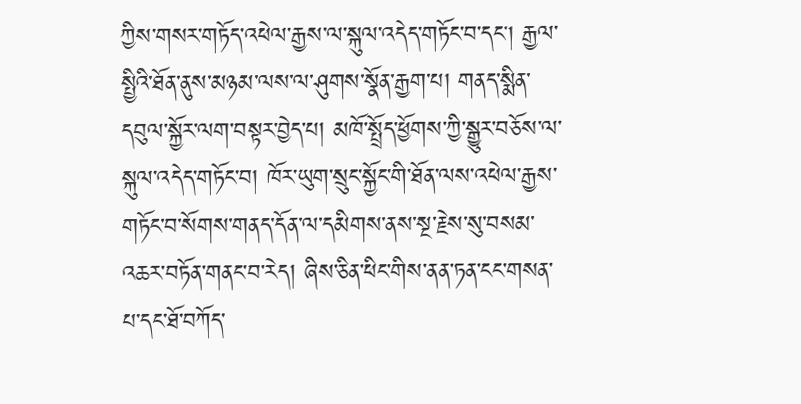ཀྱིས་གསར་གཏོད་འཕེལ་རྒྱས་ལ་སྐུལ་འདེད་གཏོང་བ་དང། རྒྱལ་སྤྱིའི་ཐོན་ནུས་མཉམ་ལས་ལ་ཤུགས་སྣོན་རྒྱག་པ། གནད་སྨིན་དབུལ་སྐྱོར་ལག་བསྟར་བྱེད་པ། མཁོ་སྤྲོད་ཕྱོགས་ཀྱི་སྒྱུར་བཅོས་ལ་སྐུལ་འདེད་གཏོང་བ། ཁོར་ཡུག་སྲུང་སྐྱོང་གི་ཐོན་ལས་འཕེལ་རྒྱས་གཏོང་བ་སོགས་གནད་དོན་ལ་དམིགས་ནས་སྔ་རྗེས་སུ་བསམ་འཆར་བཏོན་གནང་བ་རེད། ཞིས་ཅིན་ཕིང་གིས་ནན་ཏན་ངང་གསན་པ་དང་ཐོ་བཀོད་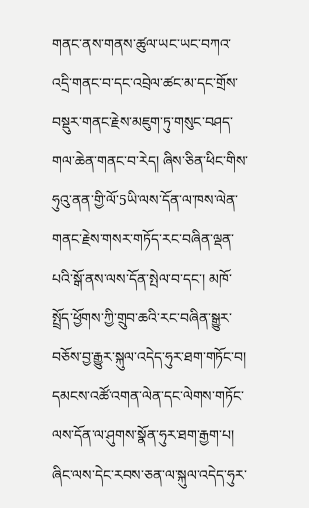གནང་ནས་གནས་ཚུལ་ཡང་ཡང་བཀའ་འདྲི་གནང་བ་དང་འབྲེལ་ཚང་མ་དང་གྲོས་བསྡུར་གནང་རྗེས་མཇུག་ཏུ་གསུང་བཤད་གལ་ཆེན་གནང་བ་རེད། ཞིས་ཅིན་ཕིང་གིས་ཧུའུ་ནན་གྱི་ལོ་5ཡི་ལས་དོན་ལ་ཁས་ལེན་གནང་རྗེས་གསར་གཏོད་རང་བཞིན་ལྡན་པའི་སྒོ་ནས་ལས་དོན་སྤེལ་བ་དང་། མཁོ་སྤྲོད་ཕྱོགས་ཀྱི་གྲུབ་ཆའི་རང་བཞིན་སྒྱུར་བཅོས་བྱ་རྒྱུར་སྐུལ་འདེད་ཧུར་ཐག་གཏོང་བ། དམངས་འཚོ་འགན་ལེན་དང་ལེགས་གཏོང་ལས་དོན་ལ་ཤུགས་སྣོན་ཧུར་ཐག་རྒྱག་པ། ཞིང་ལས་དེང་རབས་ཅན་ལ་སྐུལ་འདེད་ཧུར་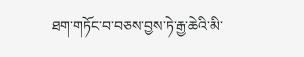ཐག་གཏོང་བ་བཅས་བྱས་ཏེ་རྒྱ་ཆེའི་མི་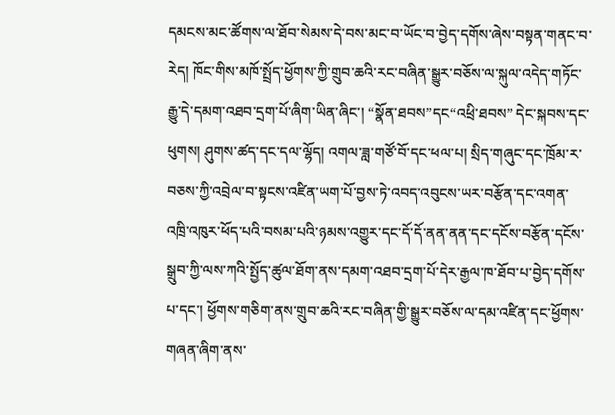དམངས་མང་ཚོགས་ལ་ཐོབ་སེམས་དེ་བས་མང་བ་ཡོང་བ་བྱེད་དགོས་ཞེས་བསྟན་གནང་བ་རེད། ཁོང་གིས་མཁོ་སྤྲོད་ཕྱོགས་ཀྱི་གྲུབ་ཆའི་རང་བཞིན་སྒྱུར་བཅོས་ལ་སྐུལ་འདེད་གཏོང་རྒྱུ་དེ་དམག་འཐབ་དྲག་པོ་ཞིག་ཡིན་ཞིང་། “སྣོན་ཐབས”དང“འཕྲི་ཐབས” དེང་སྐབས་དང་ཕུགས། ཤུགས་ཚད་དང་དལ་ལྷོད། འགལ་ཟླ་གཙོ་བོ་དང་ཕལ་པ། སྲིད་གཞུང་དང་ཁྲོམ་ར་བཅས་ཀྱི་འབྲེལ་བ་སྟངས་འཛིན་ཡག་པོ་བྱས་ཏེ་འབད་འབུངས་ཡར་བརྩོན་དང་འགན་འཁྲི་འཁུར་ཕོད་པའི་བསམ་པའི་ཉམས་འགྱུར་དང་དོ་དོ་ནན་ནན་དང་དངོས་བརྩོན་དངོས་སྒྲུབ་ཀྱི་ལས་ཀའི་སྤྱོད་ཚུལ་ཐོག་ནས་དམག་འཐབ་དྲག་པོ་དེར་རྒྱལ་ཁ་ཐོབ་པ་བྱེད་དགོས་པ་དང་། ཕྱོགས་གཅིག་ནས་གྲུབ་ཆའི་རང་བཞིན་གྱི་སྒྱུར་བཅོས་ལ་དམ་འཛིན་དང་ཕྱོགས་གཞན་ཞིག་ནས་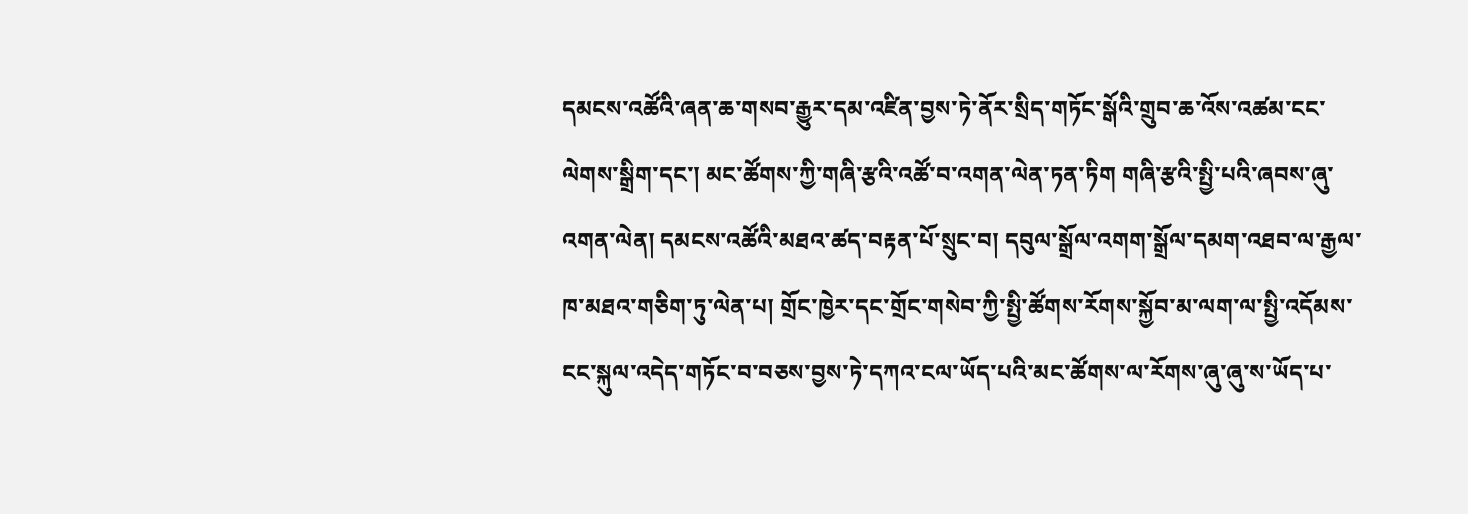དམངས་འཚོའི་ཞན་ཆ་གསབ་རྒྱུར་དམ་འཛིན་བྱས་ཏེ་ནོར་སྲིད་གཏོང་སྒོའི་གྲུབ་ཆ་འོས་འཚམ་ངང་ལེགས་སྒྲིག་དང་། མང་ཚོགས་ཀྱི་གཞི་རྩའི་འཚོ་བ་འགན་ལེན་ཏན་ཏིག གཞི་རྩའི་སྤྱི་པའི་ཞབས་ཞུ་འགན་ལེན། དམངས་འཚོའི་མཐའ་ཚད་བརྟན་པོ་སྲུང་བ། དབུལ་སྒྲོལ་འགག་སྒྲོལ་དམག་འཐབ་ལ་རྒྱལ་ཁ་མཐའ་གཅིག་ཏུ་ལེན་པ། གྲོང་ཁྱེར་དང་གྲོང་གསེབ་ཀྱི་སྤྱི་ཚོགས་རོགས་སྐྱོབ་མ་ལག་ལ་སྤྱི་འདོམས་ངང་སྐུལ་འདེད་གཏོང་བ་བཅས་བྱས་ཏེ་དཀའ་ངལ་ཡོད་པའི་མང་ཚོགས་ལ་རོགས་ཞུ་ཞུ་ས་ཡོད་པ་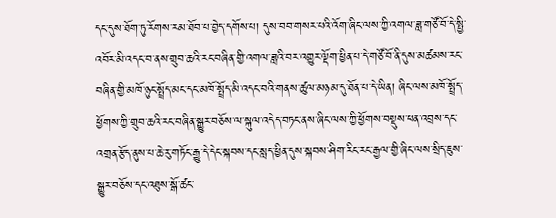དང་དུས་ཐོག་ཏུ་རོགས་རམ་ཐོབ་པ་བྱེད་དགོས་པ། དུས་བབ་གསར་པའི་འོག་ཞིང་ལས་ཀྱི་འགལ་ཟླ་གཙོ་བོ་དེ་སྤྱི་འབོར་མི་འདང་བ་ནས་གྲུབ་ཆའི་རང་བཞིན་གྱི་འགལ་ཟླའི་བར་འགྱུར་ལྡོག་ཕྱིན་པ་དེ་གཙོ་བོ་ནི་དུས་མཚམས་རང་བཞིན་གྱི་མཁོ་ཉུང་སྤྲོད་མང་དང་མཁོ་སྤྲོད་མི་འདང་བའི་གནས་ཚུལ་མཉམ་དུ་ཐོན་པ་དེ་ཡིན། ཞིང་ལས་མཁོ་སྤྲོད་ཕྱོགས་ཀྱི་གྲུབ་ཆའི་རང་བཞིན་སྒྱུར་བཅོས་ལ་སྐུལ་འདེད་བཏང་ནས་ཞིང་ལས་ཀྱི་ཕྱོགས་བསྡུས་ཕན་འབྲས་དང་འགྲན་རྩོད་ནུས་པ་ཆེ་རུ་གཏོང་རྒྱུ་དེ་དེང་སྐབས་དང་སླད་ཕྱིན་དུས་སྐབས་ཤིག་རིང་རང་རྒྱལ་གྱི་ཞིང་ལས་སྲིད་ཇུས་སྒྱུར་བཅོས་དང་འཐུས་སྒོ་ཚང་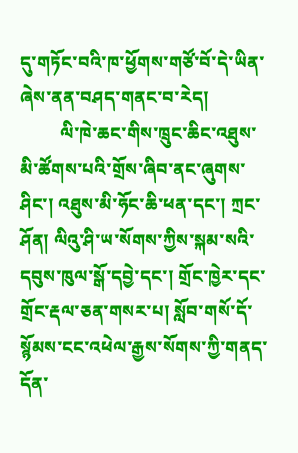དུ་གཏོང་བའི་ཁ་ཕྱོགས་གཙོ་བོ་དེ་ཡིན་ཞེས་ནན་བཤད་གནང་བ་རེད།
         ལི་ཁེ་ཆང་གིས་ཁྲུང་ཆིང་འཐུས་མི་ཚོགས་པའི་གྲོས་ཞིབ་ནང་ཞུགས་ཤིང་། འཐུས་མི་ཧོང་ཆི་ཕན་དང་། ཀྲང་ཤོན། ལིའུ་ཤི་ཡ་སོགས་ཀྱིས་སྐམ་སའི་དབུས་ཁུལ་སྒོ་དབྱེ་དང་། གྲོང་ཁྱེར་དང་གྲོང་རྡལ་ཅན་གསར་པ། སློབ་གསོ་དོ་སྙོམས་ངང་འཕེལ་རྒྱས་སོགས་ཀྱི་གནད་དོན་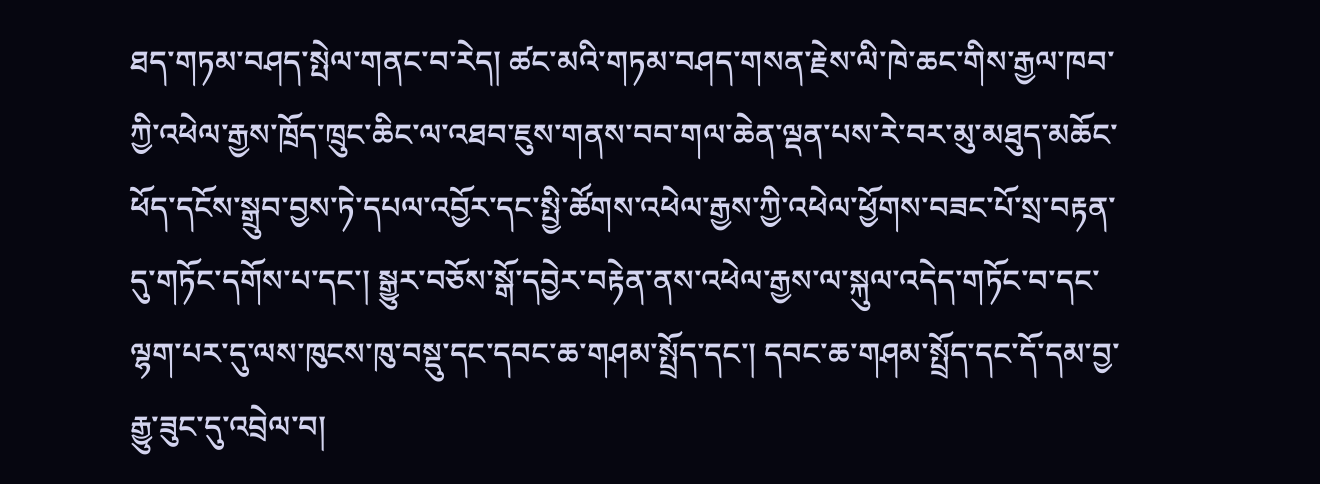ཐད་གཏམ་བཤད་སྤེལ་གནང་བ་རེད། ཚང་མའི་གཏམ་བཤད་གསན་རྗེས་ལི་ཁེ་ཆང་གིས་རྒྱལ་ཁབ་ཀྱི་འཕེལ་རྒྱས་ཁྲོད་ཁྲུང་ཆིང་ལ་འཐབ་ཇུས་གནས་བབ་གལ་ཆེན་ལྡན་པས་རེ་བར་མུ་མཐུད་མཆོང་ཕོད་དངོས་སྒྲུབ་བྱས་ཏེ་དཔལ་འབྱོར་དང་སྤྱི་ཚོགས་འཕེལ་རྒྱས་ཀྱི་འཕེལ་ཕྱོགས་བཟང་པོ་སྲ་བརྟན་དུ་གཏོང་དགོས་པ་དང་། སྒྱུར་བཅོས་སྒོ་དབྱེར་བརྟེན་ནས་འཕེལ་རྒྱས་ལ་སྐུལ་འདེད་གཏོང་བ་དང་ལྷག་པར་དུ་ལས་ཁུངས་ཁུ་བསྡུ་དང་དབང་ཆ་གཤམ་སྤྲོད་དང་། དབང་ཆ་གཤམ་སྤྲོད་དང་དོ་དམ་བྱ་རྒྱུ་ཟུང་དུ་འབྲེལ་བ།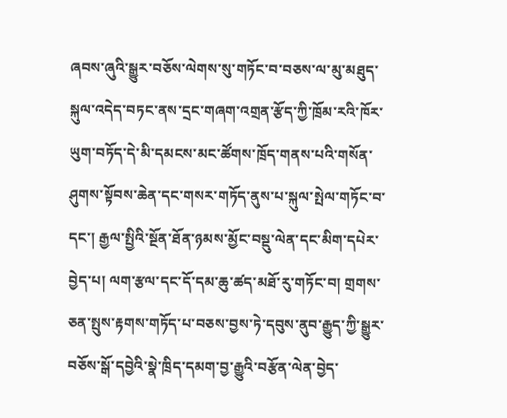ཞབས་ཞུའི་སྒྱུར་བཅོས་ལེགས་སུ་གཏོང་བ་བཅས་ལ་མུ་མཐུད་སྐུལ་འདེད་བཏང་ནས་དྲང་གཞག་འགྲན་རྩོད་ཀྱི་ཁྲོམ་རའི་ཁོར་ཡུག་བཏོད་དེ་མི་དམངས་མང་ཚོགས་ཁྲོད་གནས་པའི་གསོན་ཤུགས་སྟོབས་ཆེན་དང་གསར་གཏོད་ནུས་པ་སྐུལ་སྤེལ་གཏོང་བ་དང་། རྒྱལ་སྤྱིའི་སྔོན་ཐོན་ཉམས་མྱོང་བསྡུ་ལེན་དང་མིག་དཔེར་བྱེད་པ། ལག་རྩལ་དང་དོ་དམ་ཆུ་ཚད་མཐོ་རུ་གཏོང་བ། གྲགས་ཅན་སྤུས་རྟགས་གཏོད་པ་བཅས་བྱས་ཏེ་དབུས་ནུབ་རྒྱུད་ཀྱི་སྒྱུར་བཅོས་སྒོ་དབྱེའི་སྣེ་ཁྲིད་དམག་བྱ་རྒྱུའི་བརྩོན་ལེན་བྱེད་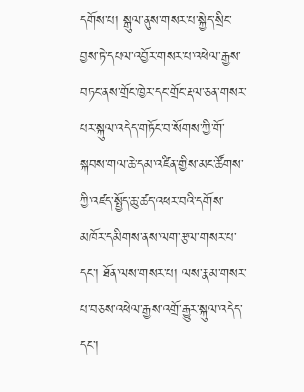དགོས་པ། སྒུལ་ནུས་གསར་པ་སྐྱེད་སྲིང་བྱས་ཏེ་དཔལ་འབྱོར་གསར་པ་འཕེལ་རྒྱས་བཏང་ནས་གྲོང་ཁྱེར་དང་གྲོང་རྡལ་ཅན་གསར་པར་སྐུལ་འདེད་གཏོང་བ་སོགས་ཀྱི་གོ་སྐབས་གལ་ཆེ་དམ་འཛིན་གྱིས་མང་ཚོགས་ཀྱི་འཛད་སྤྱོད་ཆུ་ཚད་འཕར་བའི་དགོས་མཁོར་དམིགས་ནས་ལག་རྩལ་གསར་པ་དང་། ཐོན་ལས་གསར་པ། ལས་རྣམ་གསར་པ་བཅས་འཕེལ་རྒྱས་འགྲོ་རྒྱུར་སྐུལ་འདེད་དང་།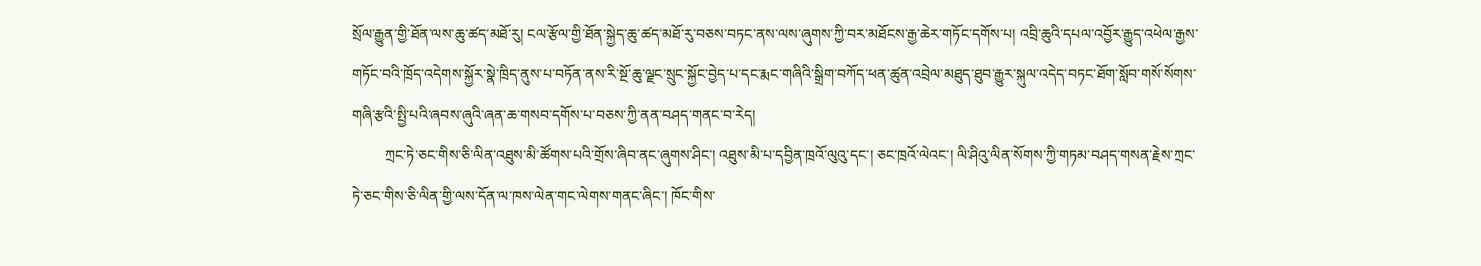སྲོལ་རྒྱུན་གྱི་ཐོན་ལས་ཆུ་ཚད་མཐོ་རུ། ངལ་རྩོལ་གྱི་ཐོན་སྐྱེད་ཆུ་ཚད་མཐོ་རུ་བཅས་བཏང་ནས་ལས་ཞུགས་ཀྱི་བར་མཐོངས་རྒྱ་ཆེར་གཏོང་དགོས་པ། འབྲི་ཆུའི་དཔལ་འབྱོར་རྒྱུད་འཕེལ་རྒྱས་གཏོང་བའི་ཁྲོད་འདེགས་སྐྱོར་སྣེ་ཁྲིད་ནུས་པ་བཏོན་ནས་རི་སྔོ་ཆུ་ལྗང་སྲུང་སྐྱོང་བྱེད་པ་དང་རྨང་གཞིའི་སྒྲིག་བཀོད་ཕན་ཚུན་འབྲེལ་མཐུད་ཐུབ་རྒྱུར་སྐུལ་འདེད་བཏང་ཐོག་སློབ་གསོ་སོགས་གཞི་རྩའི་སྤྱི་པའི་ཞབས་ཞུའི་ཞན་ཆ་གསབ་དགོས་པ་བཅས་ཀྱི་ནན་བཤད་གནང་བ་རེད།
         ཀྲང་ཏེ་ཅང་གིས་ཅི་ལིན་འཐུས་མི་ཚོགས་པའི་གྲོས་ཞིབ་ནང་ཞུགས་ཤིང་། འཐུས་མི་པ་དབྱིན་ཁྲའོ་ལུའུ་དང་། ཅང་ཁྲའོ་ལེའང་། ལི་ཤིའུ་ལིན་སོགས་ཀྱི་གཏམ་བཤད་གསན་རྗེས་ཀྲང་ཏེ་ཅང་གིས་ཅི་ལིན་གྱི་ལས་དོན་ལ་ཁས་ལེན་གང་ལེགས་གནང་ཞིང་། ཁོང་གིས་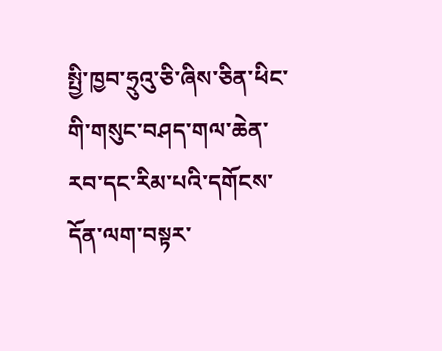སྤྱི་ཁྱབ་ཧྲུའུ་ཅི་ཞིས་ཅིན་ཕིང་གི་གསུང་བཤད་གལ་ཆེན་རབ་དང་རིམ་པའི་དགོངས་དོན་ལག་བསྟར་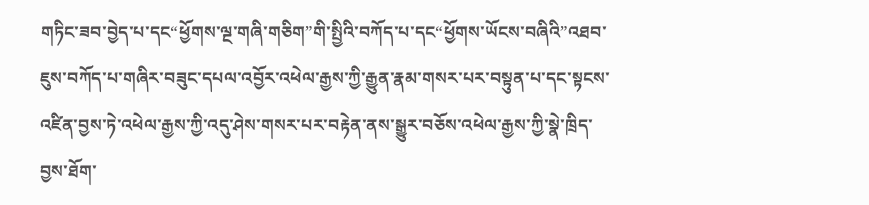གཏིང་ཟབ་བྱེད་པ་དང“ཕྱོགས་ལྔ་གཞི་གཅིག”གི་སྤྱིའི་བཀོད་པ་དང“ཕྱོགས་ཡོངས་བཞིའི”འཐབ་ཇུས་བཀོད་པ་གཞིར་བཟུང་དཔལ་འབྱོར་འཕེལ་རྒྱས་ཀྱི་རྒྱུན་རྣམ་གསར་པར་བསྟུན་པ་དང་སྟངས་འཛིན་བྱས་ཏེ་འཕེལ་རྒྱས་ཀྱི་འདུ་ཤེས་གསར་པར་བརྟེན་ནས་སྒྱུར་བཅོས་འཕེལ་རྒྱས་ཀྱི་སྣེ་ཁྲིད་བྱས་ཐོག་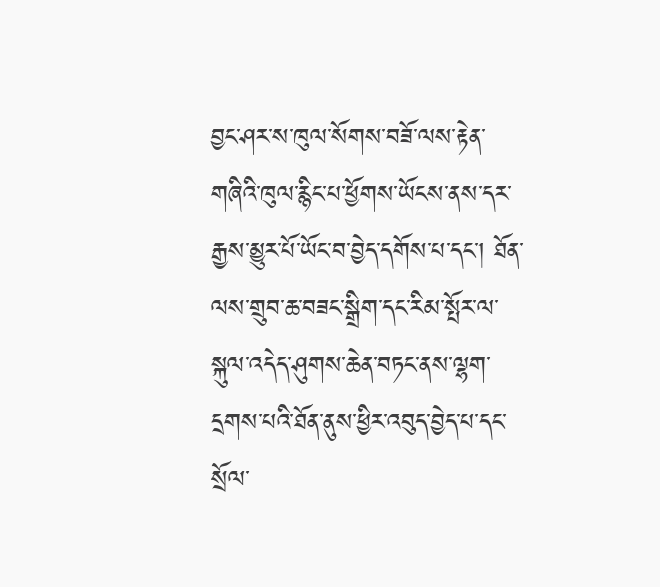བྱང་ཤར་ས་ཁུལ་སོགས་བཟོ་ལས་རྟེན་གཞིའི་ཁུལ་རྙིང་པ་ཕྱོགས་ཡོངས་ནས་དར་རྒྱས་མྱུར་པོ་ཡོང་བ་བྱེད་དགོས་པ་དང་། ཐོན་ལས་གྲུབ་ཆ་བཟང་སྒྲིག་དང་རིམ་སྤོར་ལ་སྐུལ་འདེད་ཤུགས་ཆེན་བཏང་ནས་ལྷག་དྲགས་པའི་ཐོན་ནུས་ཕྱིར་འབུད་བྱེད་པ་དང་སྲོལ་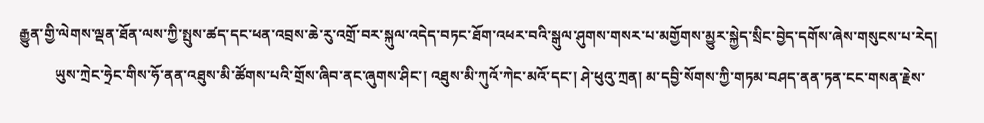རྒྱུན་གྱི་ལེགས་ལྡན་ཐོན་ལས་ཀྱི་སྤུས་ཚད་དང་ཕན་འབྲས་ཆེ་རུ་འགྲོ་བར་སྐུལ་འདེད་བཏང་ཐོག་འཕར་བའི་སྒུལ་ཤུགས་གསར་པ་མགྱོགས་མྱུར་སྐྱེད་སྲིང་བྱེད་དགོས་ཞེས་གསུངས་པ་རེད།
          ཡུས་ཀྲེང་ཧྲེང་གིས་ཧོ་ནན་འཐུས་མི་ཚོགས་པའི་གྲོས་ཞིབ་ནང་ཞུགས་ཤིང་། འཐུས་མི་ཀུའོ་ཀེང་མའོ་དང་། ཤེ་ཕུའུ་ཀྲན། མ་དབྱི་སོགས་ཀྱི་གཏམ་བཤད་ནན་ཏན་ངང་གསན་རྗེས་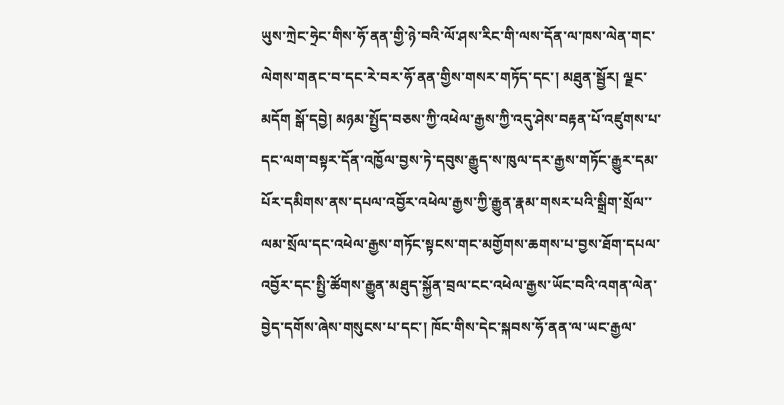ཡུས་ཀྲེང་ཧྲེང་གིས་ཧོ་ནན་གྱི་ཉེ་བའི་ལོ་ཤས་རིང་གི་ལས་དོན་ལ་ཁས་ལེན་གང་ལེགས་གནང་བ་དང་རེ་བར་ཧོ་ནན་གྱིས་གསར་གཏོད་དང་། མཐུན་སྦྱོར། ལྗང་མདོག སྒོ་དབྱེ། མཉམ་སྤྱོད་བཅས་ཀྱི་འཕེལ་རྒྱས་ཀྱི་འདུ་ཤེས་བརྟན་པོ་འཛུགས་པ་དང་ལག་བསྟར་དོན་འཁྱོལ་བྱས་ཏེ་དབུས་རྒྱུད་ས་ཁུལ་དར་རྒྱས་གཏོང་རྒྱུར་དམ་པོར་དམིགས་ནས་དཔལ་འབྱོར་འཕེལ་རྒྱས་ཀྱི་རྒྱུན་རྣམ་གསར་པའི་སྒྲིག་སྲོལ་་ལམ་སྲོལ་དང་འཕེལ་རྒྱས་གཏོང་སྟངས་གང་མགྱོགས་ཆགས་པ་བྱས་ཐོག་དཔལ་འབྱོར་དང་སྤྱི་ཚོགས་རྒྱུན་མཐུད་སྐྱོན་བྲལ་ངང་འཕེལ་རྒྱས་ཡོང་བའི་འགན་ལེན་བྱེད་དགོས་ཞེས་གསུངས་པ་དང་། ཁོང་གིས་དེང་སྐབས་ཧོ་ནན་ལ་ཡང་རྒྱལ་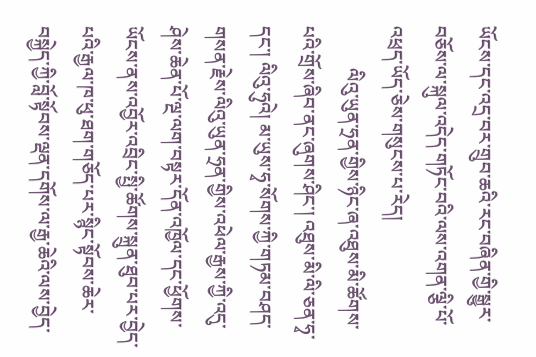ཡོངས་དང་འདྲ་བར་གྲུབ་ཆའི་རང་བཞིན་གྱི་སྒྱུར་བཅོས་ལ་སྐུལ་འདེད་གཏོང་བའི་ལས་འགན་ལྕི་པོ་འཕྲད་ཡོད་ཅེས་གསུངས་པ་རེད།
         ལིའུ་ཡུན་ཧྲན་གྱིས་ཉིང་ཞ་འཐུས་མི་ཚོགས་པའི་གྲོས་ཞིབ་ནང་ཞུགས་ཤིང་། འཐུས་མི་ལི་ཅན་ཧྭ་དང་། ལིའུ་ཧུའེ། མ་ཡུས་ཧྭ་སོགས་ཀྱི་གཏམ་བཤད་གསན་རྗེས་ལིའུ་ཡུན་ཧྲན་གྱིས་འཕེལ་རྒྱས་ཀྱི་འདུ་ཤེས་ཆེན་པོ་ལྔ་ལག་བསྟར་དོན་འཁྱོལ་དང་ཕྱོགས་ཡོངས་ནས་འབྱོར་འབྲིང་སྤྱི་ཚོགས་སྐྲུན་ཐུབ་པར་བྱེད་པའི་རྒྱལ་ཁ་ཕུ་ཐག་གཅོད་པར་སྙིང་སྟོབས་ཆེར་བསྐྱེད་ཀྱི་བློ་སྟོབས་ལྡན་དགོས་ལ་རྒྱ་ཆེའི་ལས་བྱེད་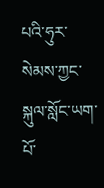པའི་ཧུར་སེམས་ཀྱང་སྐུལ་སློང་ཡག་པོ་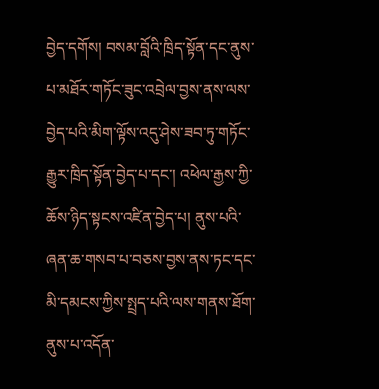བྱེད་དགོས། བསམ་བློའི་ཁྲིད་སྟོན་དང་ནུས་པ་མཐོར་གཏོང་ཟུང་འབྲེལ་བྱས་ནས་ལས་བྱེད་པའི་མིག་ལྟོས་འདུ་ཤེས་ཟབ་ཏུ་གཏོང་རྒྱུར་ཁྲིད་སྟོན་བྱེད་པ་དང་། འཕེལ་རྒྱས་ཀྱི་ཆོས་ཉིད་སྟངས་འཛིན་བྱེད་པ། ནུས་པའི་ཞན་ཆ་གསབ་པ་བཅས་བྱས་ནས་ཏང་དང་མི་དམངས་ཀྱིས་སྤྲད་པའི་ལས་གནས་ཐོག་ནུས་པ་འདོན་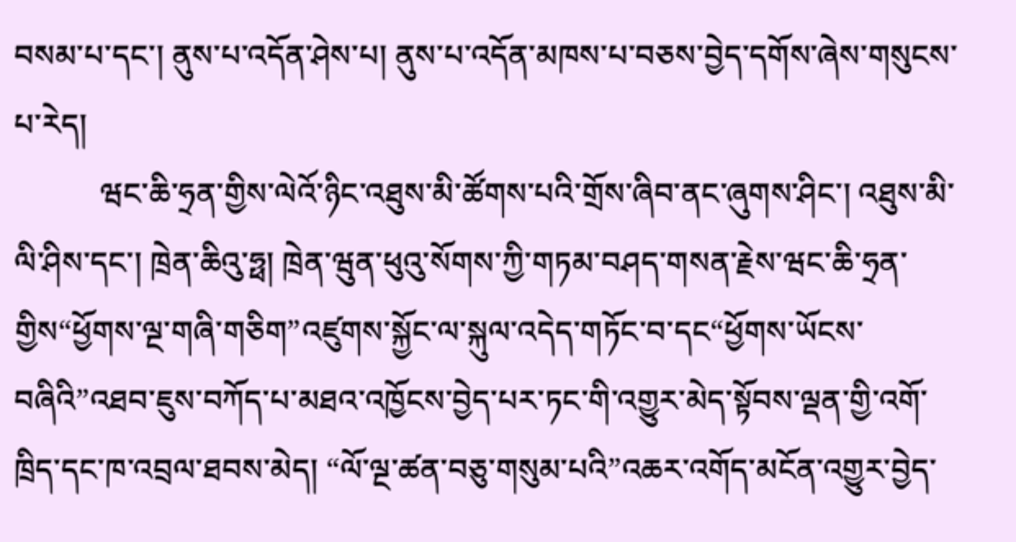བསམ་པ་དང་། ནུས་པ་འདོན་ཤེས་པ། ནུས་པ་འདོན་མཁས་པ་བཅས་བྱེད་དགོས་ཞེས་གསུངས་པ་རེད།
           ཝང་ཆི་ཧྲན་གྱིས་ལེའོ་ཉིང་འཐུས་མི་ཚོགས་པའི་གྲོས་ཞིབ་ནང་ཞུགས་ཤིང་། འཐུས་མི་ལི་ཤིས་དང་། ཁྲེན་ཆིའུ་ཧྥ། ཁྲེན་ཝུན་ཕུའུ་སོགས་ཀྱི་གཏམ་བཤད་གསན་རྗེས་ཝང་ཆི་ཧྲན་གྱིས“ཕྱོགས་ལྔ་གཞི་གཅིག”འཛུགས་སྐྱོང་ལ་སྐུལ་འདེད་གཏོང་བ་དང“ཕྱོགས་ཡོངས་བཞིའི”འཐབ་ཇུས་བཀོད་པ་མཐའ་འཁྱོངས་བྱེད་པར་ཏང་གི་འགྱུར་མེད་སྟོབས་ལྡན་གྱི་འགོ་ཁྲིད་དང་ཁ་འབྲལ་ཐབས་མེད། “ལོ་ལྔ་ཚན་བཅུ་གསུམ་པའི”འཆར་འགོད་མངོན་འགྱུར་བྱེད་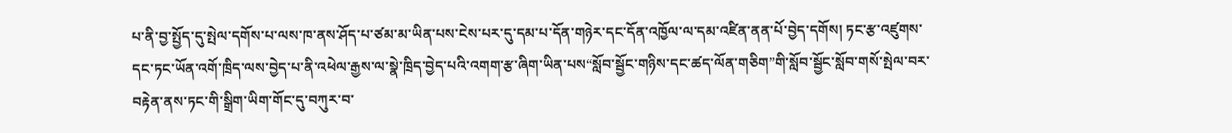པ་ནི་བྱ་སྤྱོད་དུ་སྤེལ་དགོས་པ་ལས་ཁ་ནས་ཤོད་པ་ཙམ་མ་ཡིན་པས་ངེས་པར་དུ་དམ་པ་དོན་གཉེར་དང་དོན་འཁྱོལ་ལ་དམ་འཛིན་ནན་པོ་བྱེད་དགོས། ཏང་རྩ་འཛུགས་དང་ཏང་ཡོན་འགོ་ཁྲིད་ལས་བྱེད་པ་ནི་འཕེལ་རྒྱས་ལ་སྣེ་ཁྲིད་བྱེད་པའི་འགག་རྩ་ཞིག་ཡིན་པས“སློབ་སྦྱོང་གཉིས་དང་ཚད་ལོན་གཅིག”གི་སློབ་སྦྱོང་སློབ་གསོ་སྤེལ་བར་བརྟེན་ནས་ཏང་གི་སྒྲིག་ཡིག་གོང་དུ་བཀུར་བ་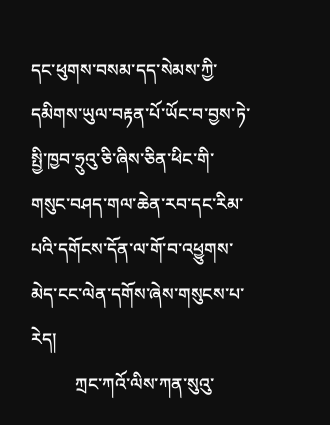དང་ཕུགས་བསམ་དད་སེམས་ཀྱི་དམིགས་ཡུལ་བརྟན་པོ་ཡོང་བ་བྱས་ཏེ་སྤྱི་ཁྱབ་ཧྲུའུ་ཅི་ཞིས་ཅིན་ཕིང་གི་གསུང་བཤད་གལ་ཆེན་རབ་དང་རིམ་པའི་དགོངས་དོན་ལ་གོ་བ་འཕྱུགས་མེད་ངང་ལེན་དགོས་ཞེས་གསུངས་པ་རེད།
          ཀྲང་ཀའོ་ལིས་ཀན་སུའུ་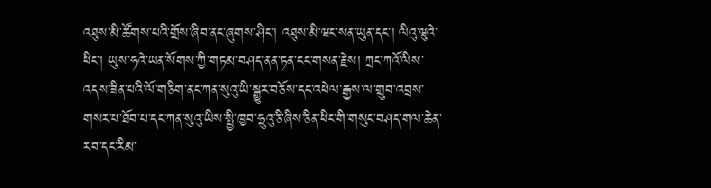འཐུས་མི་ཚོགས་པའི་གྲོས་ཞིབ་ནང་ཞུགས་ཤིང་། འཐུས་མི་ཝང་སན་ཡུན་དང་། ལིའུ་ཝུའེ་ཕིང་། ཡུས་ཧའེ་ཡན་སོགས་ཀྱི་གཏམ་བཤད་ནན་ཏན་ངང་གསན་རྗེས། ཀྲང་ཀའོ་ལིས་འདས་ཟིན་པའི་ལོ་གཅིག་ནང་ཀན་སུའུ་ཡི་སྒྱུར་བཅོས་དང་འཕེལ་རྒྱས་ལ་གྲུབ་འབྲས་གསར་པ་ཐོབ་པ་དང་ཀན་སུའུ་ཡིས་སྤྱི་ཁྱབ་ཧྲུའུ་ཅི་ཞིས་ཅིན་ཕིང་གི་གསུང་བཤད་གལ་ཆེན་རབ་དང་རིམ་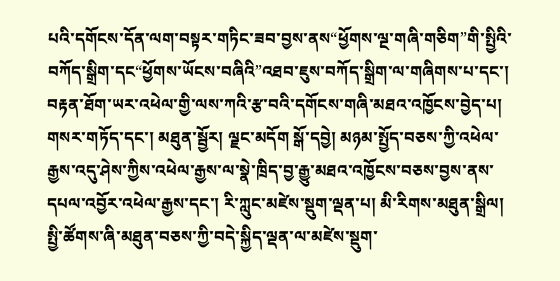པའི་དགོངས་དོན་ལག་བསྟར་གཏིང་ཟབ་བྱས་ནས“ཕྱོགས་ལྔ་གཞི་གཅིག”གི་སྤྱིའི་བཀོད་སྒྲིག་དང“ཕྱོགས་ཡོངས་བཞིའི”འཐབ་ཇུས་བཀོད་སྒྲིག་ལ་གཞིགས་པ་དང་། བརྟན་ཐོག་ཡར་འཕེལ་གྱི་ལས་ཀའི་རྩ་བའི་དགོངས་གཞི་མཐའ་འཁྱོངས་བྱེད་པ། གསར་གཏོད་དང་། མཐུན་སྦྱོར། ལྗང་མདོག སྒོ་དབྱེ། མཉམ་སྤྱོད་བཅས་ཀྱི་འཕེལ་རྒྱས་འདུ་ཤེས་ཀྱིས་འཕེལ་རྒྱས་ལ་སྣེ་ཁྲིད་བྱ་རྒྱུ་མཐའ་འཁྱོངས་བཅས་བྱས་ནས་དཔལ་འབྱོར་འཕེལ་རྒྱས་དང་། རི་ཀླུང་མཛེས་སྡུག་ལྡན་པ། མི་རིགས་མཐུན་སྒྲིལ། སྤྱི་ཚོགས་ཞི་མཐུན་བཅས་ཀྱི་བདེ་སྐྱིད་ལྡན་ལ་མཛེས་སྡུག་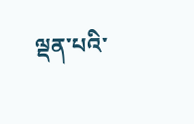ལྡན་པའི་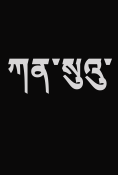ཀན་སུའུ་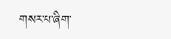གསར་པ་ཞིག་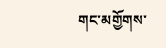གང་མགྱོགས་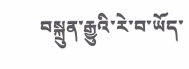བསྐྲུན་རྒྱུའི་རེ་བ་ཡོད་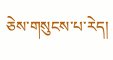ཅེས་གསུངས་པ་རེད།